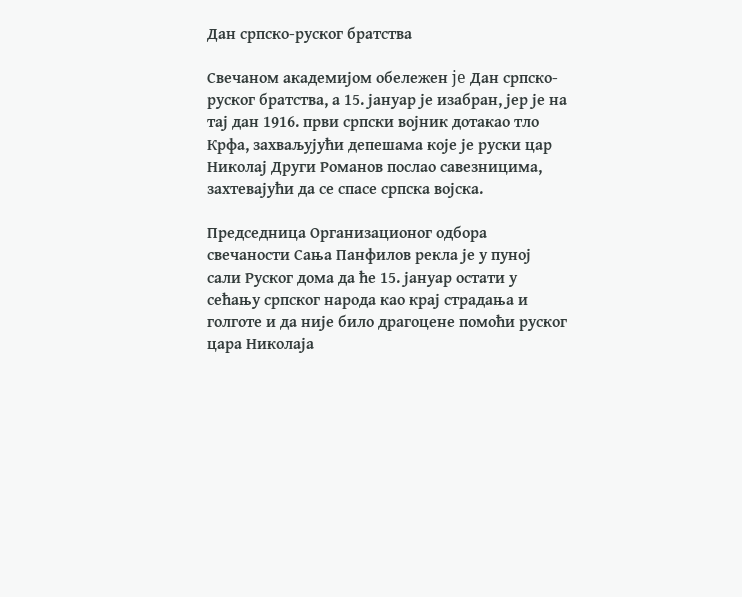Дан српско-руског братства

Свечаном академијом обележен je Дан српско-руског братства, а 15. јануар је изабран, јер је на тај дан 1916. први српски војник дотакао тло Крфа, захваљујући депешама које је руски цар Николај Други Романов послао савезницима, захтевајући да се спасе српска војска.

Председница Организационог одбора свечаности Сања Панфилов рекла је у пуној сали Руског дома да ће 15. јануар остати у сећању српског народа као крај страдања и голготе и да није било драгоцене помоћи руског цара Николаја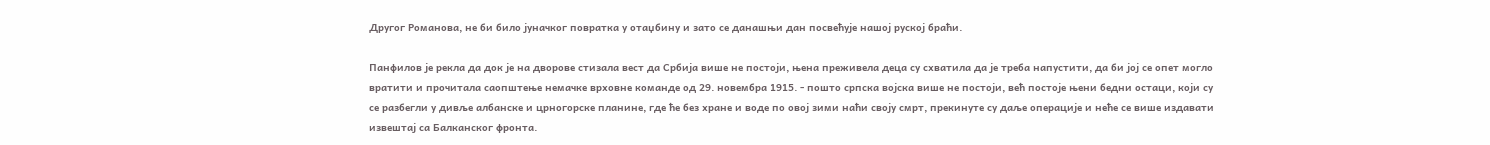Другог Романова, не би било јуначког повратка у отаџбину и зато се данашњи дан посвећује нашој руској браћи.

Панфилов је рекла да док је на дворове стизала вест да Србија више не постоји, њена преживела деца су схватила да је треба напустити, да би јој се опет могло вратити и прочитала саопштење немачке врховне команде од 29. новембра 1915. - пошто српска војска више не постоји, већ постоје њени бедни остаци, који су се разбегли у дивље албанске и црногорске планине, где ће без хране и воде по овој зими наћи своју смрт, прекинуте су даље операције и неће се више издавати извештај са Балканског фронта.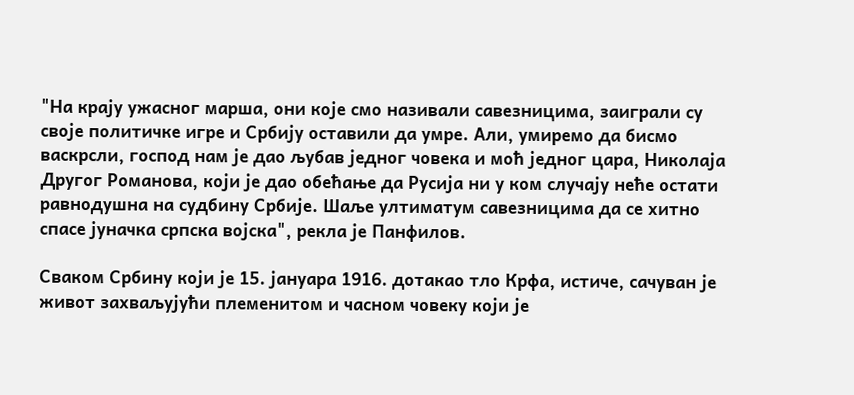"На крају ужасног марша, они које смо називали савезницима, заиграли су своје политичке игре и Србију оставили да умре. Али, умиремо да бисмо васкрсли, господ нам је дао љубав једног човека и моћ једног цара, Николаја Другог Романова, који је дао обећање да Русија ни у ком случају неће остати равнодушна на судбину Србије. Шаље ултиматум савезницима да се хитно спасе јуначка српска војска", рекла је Панфилов.

Сваком Србину који је 15. јануара 1916. дотакао тло Крфа, истиче, сачуван је живот захваљујући племенитом и часном човеку који је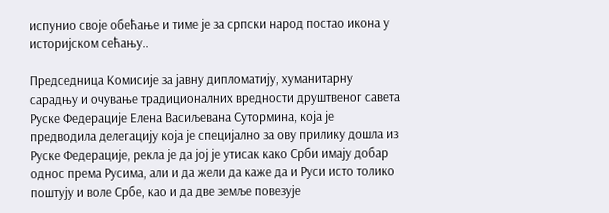испунио своје обећање и тиме је за српски народ постао икона у историјском сећању..

Председница Комисије за јавну дипломатију, хуманитарну сарадњу и очување традиционалних вредности друштвеног савета Руске Федерације Елена Васиљевана Сутормина, која је предводила делегацију која је специјално за ову прилику дошла из Руске Федерације, рекла је да јој је утисак како Срби имају добар однос према Русима, али и да жели да каже да и Руси исто толико поштују и воле Србе, као и да две земље повезује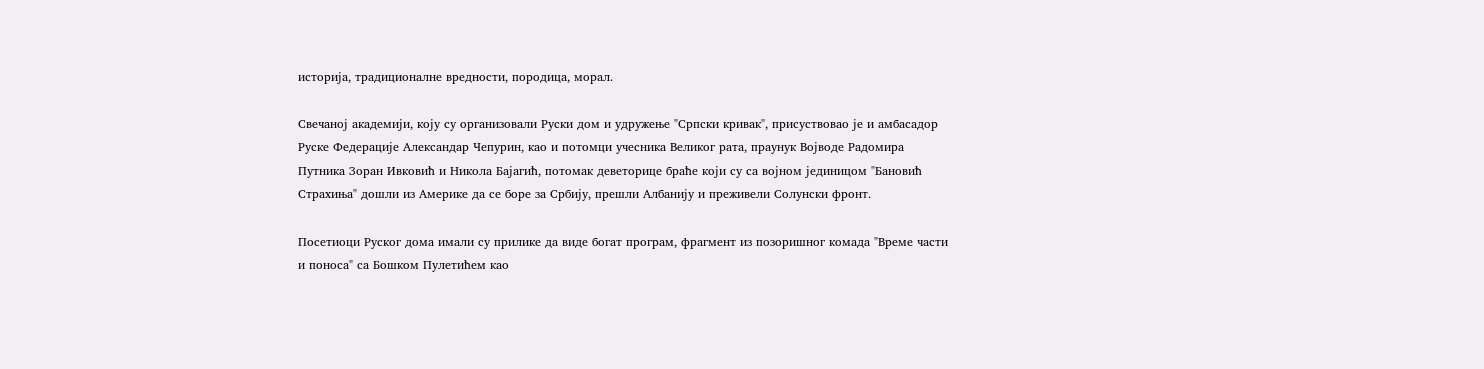историја, традиционалне вредности, породица, морал.

Свечаној академији, коју су организовали Руски дом и удружење "Српски кривак", присуствовао је и амбасадор Руске Федерације Александар Чепурин, као и потомци учесника Великог рата, праунук Војводе Радомира Путника Зоран Ивковић и Никола Бајагић, потомак деветорице браће који су са војном јединицом "Бановић Страхиња" дошли из Америке да се боре за Србију, прешли Албанију и преживели Солунски фронт.

Посетиоци Руског дома имали су прилике да виде богат програм, фрагмент из позоришног комада "Време части и поноса" са Бошком Пулетићем као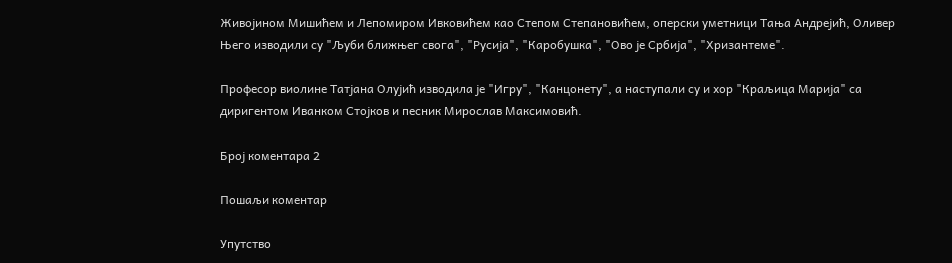Живојином Мишићем и Лепомиром Ивковићем као Степом Степановићем, оперски уметници Тања Андрејић, Оливер Њего изводили су "Љуби ближњег свога", "Русија", "Каробушка", "Ово је Србија", "Хризантеме".

Професор виолине Татјана Олујић изводила је "Игру", "Канцонету", а наступали су и хор "Краљица Марија" са диригентом Иванком Стојков и песник Мирослав Максимовић.

Број коментара 2

Пошаљи коментар

Упутство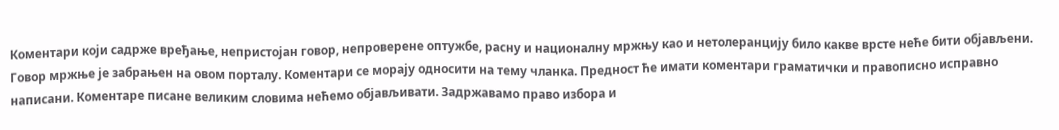Коментари који садрже вређање, непристојан говор, непроверене оптужбе, расну и националну мржњу као и нетолеранцију било какве врсте неће бити објављени. Говор мржње је забрањен на овом порталу. Коментари се морају односити на тему чланка. Предност ће имати коментари граматички и правописно исправно написани. Коментаре писане великим словима нећемо објављивати. Задржавамо право избора и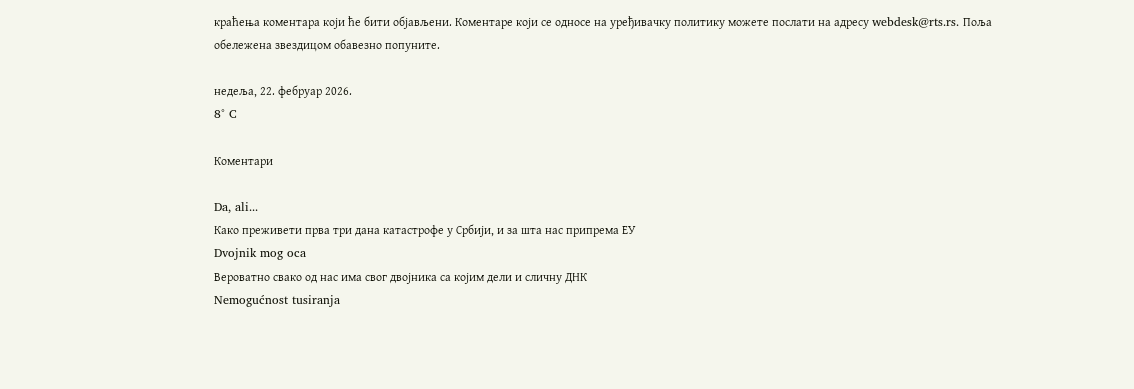краћења коментара који ће бити објављени. Коментаре који се односе на уређивачку политику можете послати на адресу webdesk@rts.rs. Поља обележена звездицом обавезно попуните.

недеља, 22. фебруар 2026.
8° C

Коментари

Da, ali...
Како преживети прва три дана катастрофе у Србији, и за шта нас припрема ЕУ
Dvojnik mog oca
Вероватно свако од нас има свог двојника са којим дели и сличну ДНК
Nemogućnost tusiranja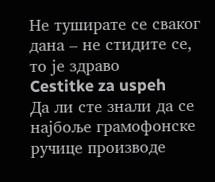Не туширате се сваког дана – не стидите се, то је здраво
Cestitke za uspeh
Да ли сте знали да се најбоље грамофонске ручице производе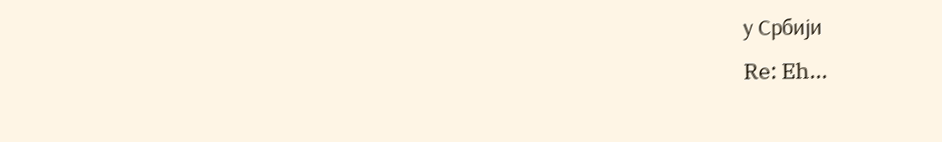у Србији
Re: Eh...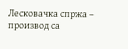Лесковачка спржа – производ са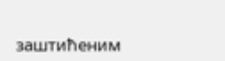заштићеним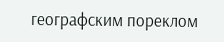географским пореклом